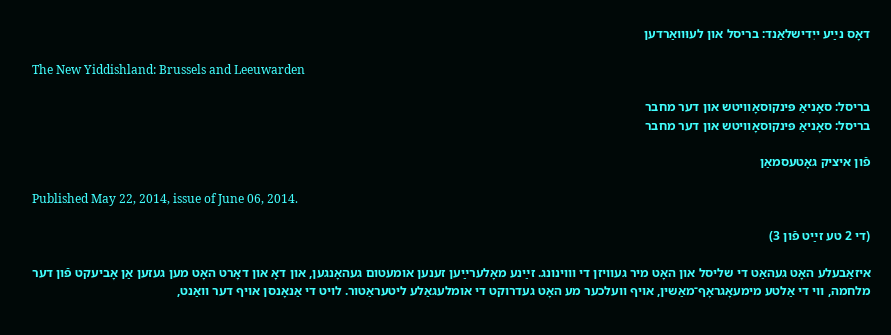דאָס נײַע ייִדישלאַנד: בריסל און לעוּוואַרדען

The New Yiddishland: Brussels and Leeuwarden

בריסל: סאָניאַ פּינקוסאָוויטש און דער מחבר
בריסל: סאָניאַ פּינקוסאָוויטש און דער מחבר

פֿון איציק גאָטעסמאַן

Published May 22, 2014, issue of June 06, 2014.

(די 2 טע זײַט פֿון 3)

איזאַבעלע האָט געהאַט די שליסל און האָט מיר געוויזן די וווינונג. זײַנע מאָלערײַען זענען אומעטום געהאָנגען, און דאָ און דאָרט האָט מען געזען אַן אָביעקט פֿון דער מלחמה, ווי די אַלטע מימעאָגראָף־מאַשין, אויף וועלכער מע האָט געדרוקט די אומלעגאַלע ליטעראַטור. לויט די אַנאָנסן אויף דער וואַנט,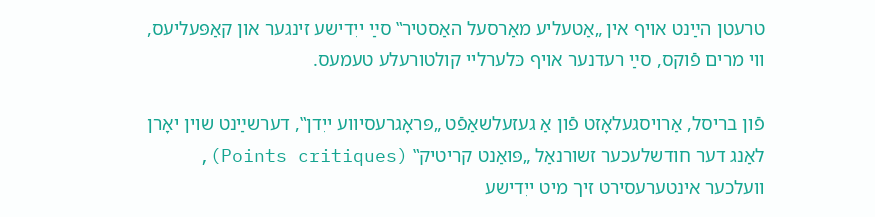טרעטן הײַנט אויף אין „אַטעליע מאַרסעל האַסטיר‟ סײַ ייִדישע זינגער און קאַפּעליעס, ווי מרים פֿוקס, סײַ רעדנער אויף כּלערליי קולטורעלע טעמעס.

פֿון בריסל, אַרויסגעלאָזט פֿון אַ געזעלשאַפֿט „פּראָגרעסיווע ייִדן‟, דערשײַנט שוין יאָרן לאַנג דער חודשלעכער זשורנאַל „פּואַנט קריטיק‟ (Points critiques), וועלכער אינטערעסירט זיך מיט ייִדישע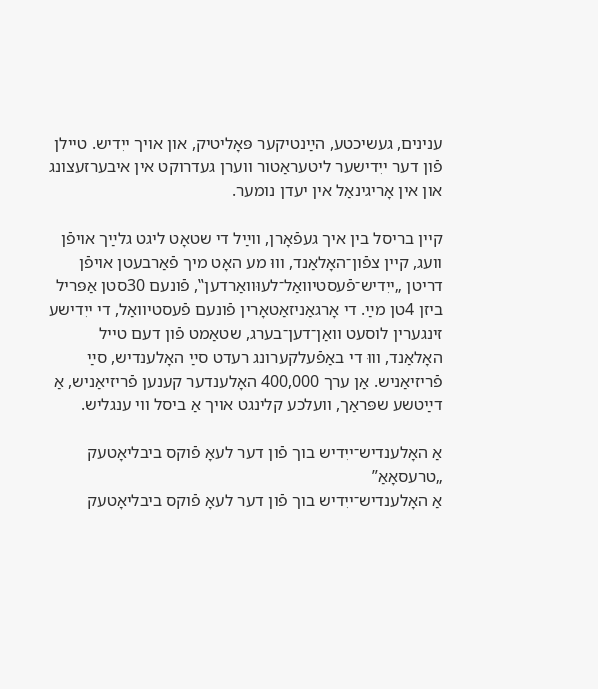ענינים, געשיכטע, הײַנטיקער פּאָליטיק, און אויך ייִדיש. טיילן פֿון דער ייִדישער ליטעראַטור ווערן געדרוקט אין איבערזעצונג און אין אָריגינאַל אין יעדן נומער.

קיין בריסל בין איך געפֿאָרן, ווײַל די שטאָט ליגט גלײַך אויפֿן וועג, קיין צפֿון־האָלאַנד, וווּ מע האָט מיך פֿאַרבעטן אויפֿן דריטן „ייִדיש־פֿעסטיוואַל־לעוּוואַרדען‟, פֿונעם 30סטן אַפּריל ביזן 4טן מײַ. די אָרגאַניזאַטאָרין פֿונעם פֿעסטיוואַל, די ייִדישע זינגערין לוסעט וואַן־דען־בערג, שטאַמט פֿון דעם טייל האָלאַנד, וווּ די באַפֿעלקערונג רעדט סײַ האָלענדיש, סײַ פֿריזיאַניש. אַן ערך 400,000 האָלענדער קענען פֿריזיאַניש, אַ דײַטשע שפּראַך, וועלכע קלינגט אויך אַ ביסל ווי ענגליש.

אַ האָלענדיש־ייִדיש בוך פֿון דער לעאָ פֿוקס ביבליאָטעק „טרעסאָאַ”
אַ האָלענדיש־ייִדיש בוך פֿון דער לעאָ פֿוקס ביבליאָטעק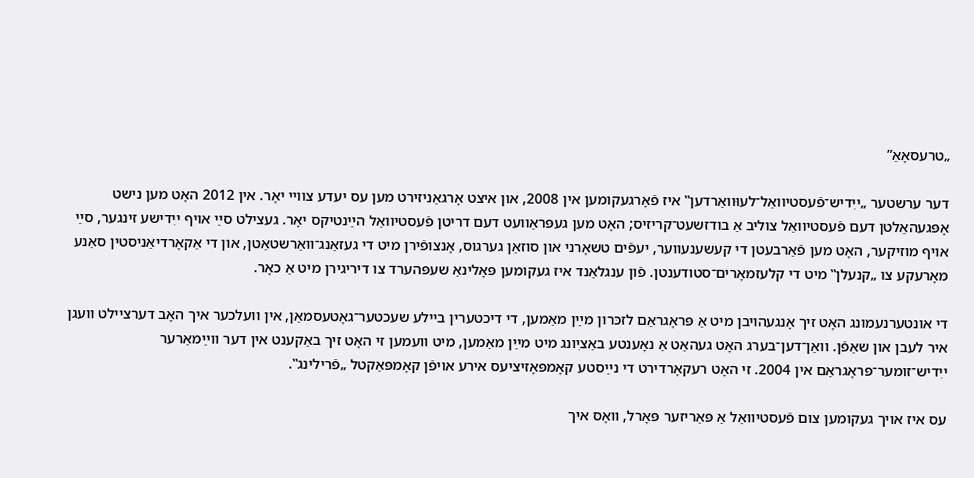„טרעסאָאַ”

דער ערשטער „ייִדיש־פֿעסטיוואַל־לעוּוואַרדען‟ איז פֿאָרגעקומען אין 2008, און איצט אָרגאַניזירט מען עס יעדע צוויי יאָר. אין 2012 האָט מען נישט אָפּגעהאַלטן דעם פֿעסטיוואַל צוליב אַ בודזשעט־קריזיס; האָט מען געפּראַוועט דעם דריטן פֿעסטיוואַל הײַנטיקס יאָר. געצילט סײַ אויף ייִדישע זינגער, סײַ אויף מוזיקער, האָט מען פֿאַרבעטן די קעשענעווער, יעפֿים טשאָרני און סוזאַן גערגוס, אָנצופֿירן מיט די געזאַנג־וואַרשטאַטן, און די אַקאָרדיאַניסטין סאַנע מאָרעקע צו „קנעלן‟ מיט די קלעזמאָרים־סטודענטן. פֿון ענגלאַנד איז געקומען פּאָלינאַ שעפּהערד צו דיריגירן מיט אַ כאָר.

די אונטערנעמונג האָט זיך אָנגעהויבן מיט אַ פּראָגראַם לזכּרון מײַן מאַמען, די דיכטערין ביילע שעכטער־גאָטעסמאַן, אין וועלכער איך האָב דערציילט וועגן איר לעבן און שאַפֿן. וואַן־דען־בערג האָט געהאַט אַ נאָענטע באַציִונג מיט מײַן מאַמען, מיט וועמען זי האָט זיך באַקענט אין דער ווײַמאַרער ייִדיש־זומער־פּראָגראַם אין 2004. זי האָט רעקאָרדירט די נײַסטע קאָמפּאָזיציעס אירע אויפֿן קאָמפּאַקטל „פֿרילינג‟.

עס איז אויך געקומען צום פֿעסטיוואַל אַ פּאַריזער פּאָרל, וואָס איך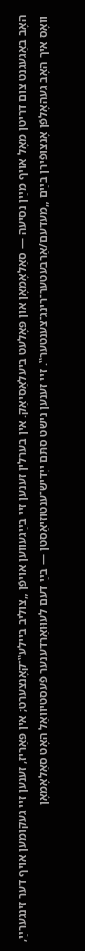האָב באַגעגנט צום דריטן מאָל אויף מײַן נסיעה — סאַלאָמאָן און פּאָלעט ביעלאַסיאַק. אין בערלין זענען זיי בײַגעווען אויפֿן „צוליב ביילע‟־קאָנצערט; אין פּאַריז, זענען זיי געקומען אויף דער זינגערײַ, וואָס איך האָב געהאָלפֿן אָנצופֿירן בײַם „מעדעם/אַרבעטער־רינג־צענטער‟. זיי זענען נישט סתּם ייִדיש־ענטוזיאַסטן — בײַ דעם לעוּואַרדענער פֿעסטיוואַל האָט סאַלאָמאָן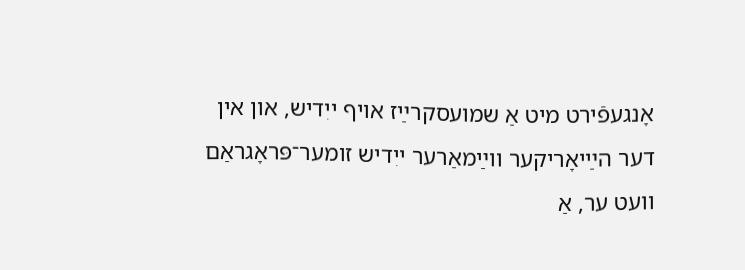אָנגעפֿירט מיט אַ שמועסקרײַז אויף ייִדיש, און אין דער הײַיאָריקער ווײַמאַרער ייִדיש זומער־פּראָגראַם וועט ער, אַ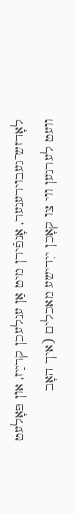לאָדזש־געבוירענער, אָנפֿירן מיט אַן ענלעכן קרײַז, און פּאָלעט וועט לערנען ווי צו קאָכן ייִדישע מאכלים (איך האָב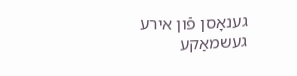גענאָסן פֿון אירע געשמאַקע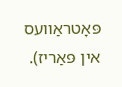פּאָטראַוועס אין פּאַריז).